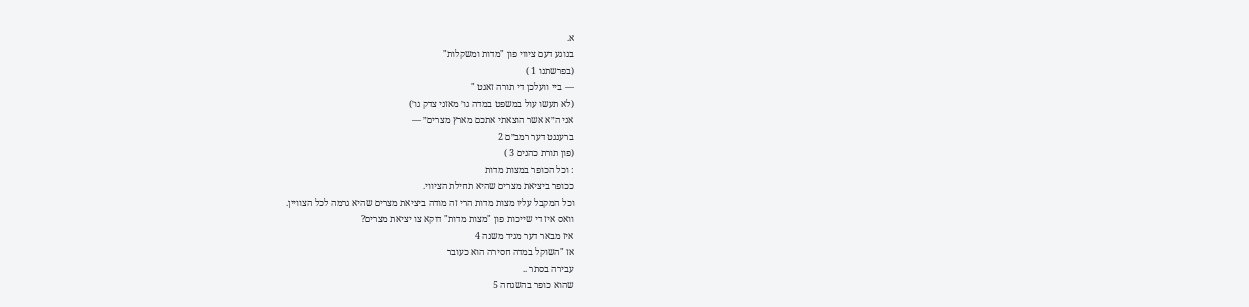א.
בנוגע דעם ציווי פון "מדות ומשקלות"
(בפרשתנו 1 )
— ביי וועלכן די תורה זאגט "
(לא תעשו עול במשפט במדה גו׳ מאזני צדק גו׳)
אני ה״א אשר הוצאתי אתכם מארץ מצרים״ —
ברענגט דער רמב״ם 2
(פון תורת כהנים 3 )
: וכל הכופר במצות מדות
ככופר ביציאת מצרים שהיא תחילת הציווי.
וכל המקבל עליו מצות מדות הרי זה מודה ביציאת מצרים שהיא גרמה לכל הצוויין.
וואס איז די שייכות פון "מצות מדות" דוקא צו יציאת מצרים?
איז מבאר דער מגיד משנה 4
אז "השוקל במדה חסירה הוא כעובר
עבירה בסתר ..
שהוא כופר בהשגחה 5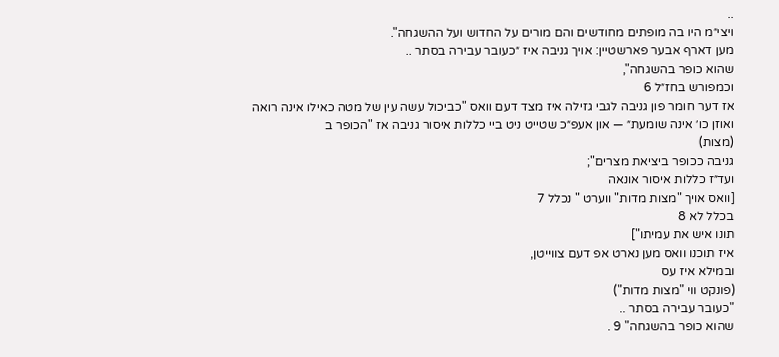..
ויצי״מ היו בה מופתים מחודשים והם מורים על החדוש ועל ההשגחה".
מען דארף אבער פארשטיין: אויך גניבה איז ״כעובר עבירה בסתר ..
שהוא כופר בהשגחה",
וכמפורש בחז״ל 6
אז דער חומר פון גניבה לגבי גזילה איז מצד דעם וואס "כביכול עשה עין של מטה כאילו אינה רואה ואוזן כו׳ אינה שומעת״ — און אעפ״כ שטייט ניט ביי כללות איסור גניבה אז "הכופר ב
(מצות)
גניבה ככופר ביציאת מצרים";
ועד״ז כללות איסור אונאה
[וואס אויך "מצות מדות" ווערט " נכלל 7
בכלל לא 8
תונו איש את עמיתו"]
איז תוכנו וואס מען נארט אפ דעם צווייטן,
ובמילא איז עס
(פונקט ווי "מצות מדות")
"כעובר עבירה בסתר ..
שהוא כופר בהשגחה" 9 .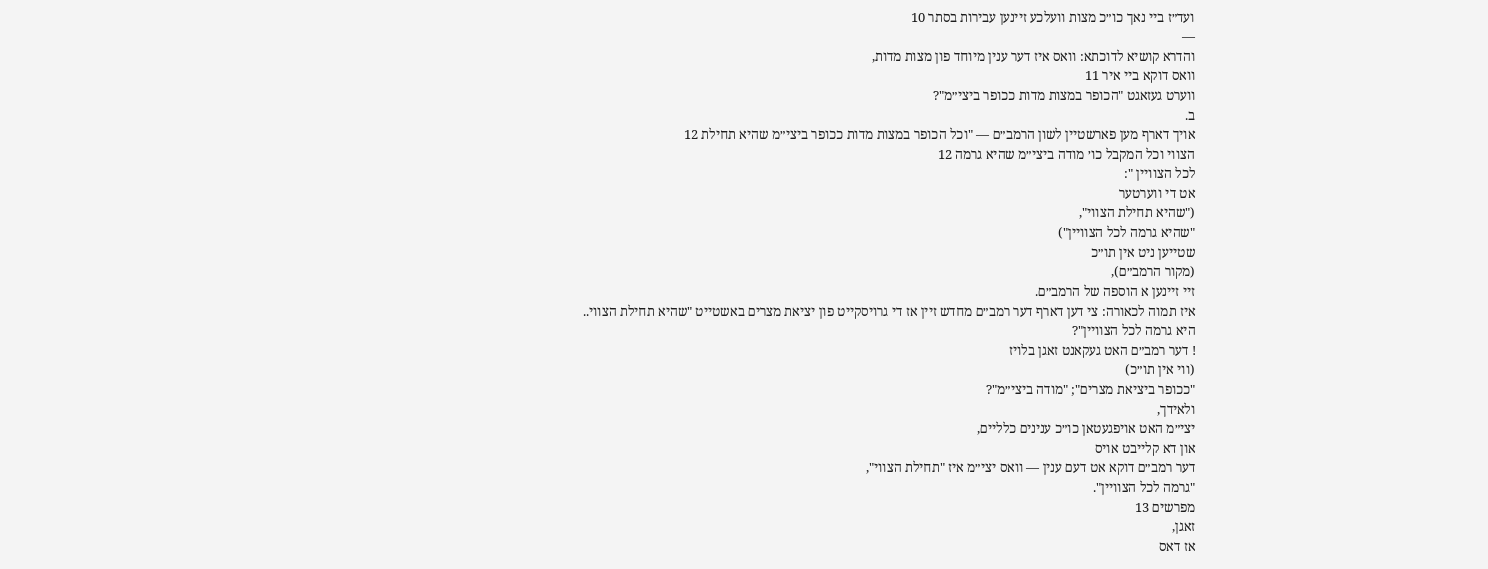ועד״ז ביי נאך כו״כ מצות וועלכע זיינען עבירות בסתר 10
—
והדרא קושיא לדוכתא: וואס איז דער ענין מיוחד פון מצות מדות,
וואס דוקא ביי איר 11
ווערט געזאגט "הכופר במצות מדות ככופר ביצי״מ"?
ב.
אויך דארף מען פארשטיין לשון הרמב״ם — "וכל הכופר במצות מדות ככופר ביצי״מ שהיא תחילת 12
הצווי וכל המקבל כו׳ מודה ביצי״מ שהיא גרמה 12
לכל הצוויין ":
אט די ווערטער
("שהיא תחילת הצווי",
"שהיא גרמה לכל הצוויין")
שטייען ניט אין תו״כ
(מקור הרמב״ם),
זיי זיינען א הוספה של הרמב״ם.
איז תמוה לכאורה: צי דען דארף דער רמב״ם מחדש זיין אז די גרויסקייט פון יציאת מצרים באשטייט "שהיא תחילת הצווי..
היא גרמה לכל הצוויין"?
! דער רמב״ם האט געקאנט זאגן בלויז
(ווי אין תו״כ)
"ככופר ביציאת מצרים"; "מודה ביצי״מ"?
ולאידך,
יצי״מ האט אויפגעטאן כו״כ ענינים כלליים,
און דא קלייבט אויס
דער רמב״ם דוקא אט דעם ענין — וואס יצי״מ איז "תחילת הצווי",
"גרמה לכל הצוויין".
מפרשים 13
זאגן,
אז דאס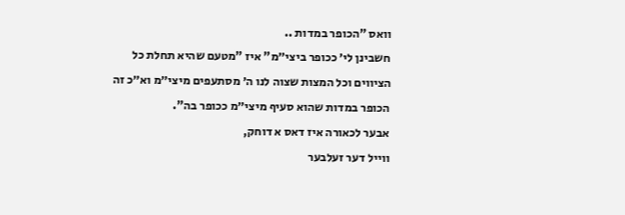וואס "הכופר במדות ..
חשבינן לי׳ ככופר ביצי״מ" איז "מטעם שהיא תחלת כל הציווים וכל המצות שצוה לנו ה׳ מסתעפים מיצי״מ וא״כ זה הכופר במדות שהוא סעיף מיצי״מ ככופר בה".
אבער לכאורה איז דאס א דוחק,
ווייל דער זעלבער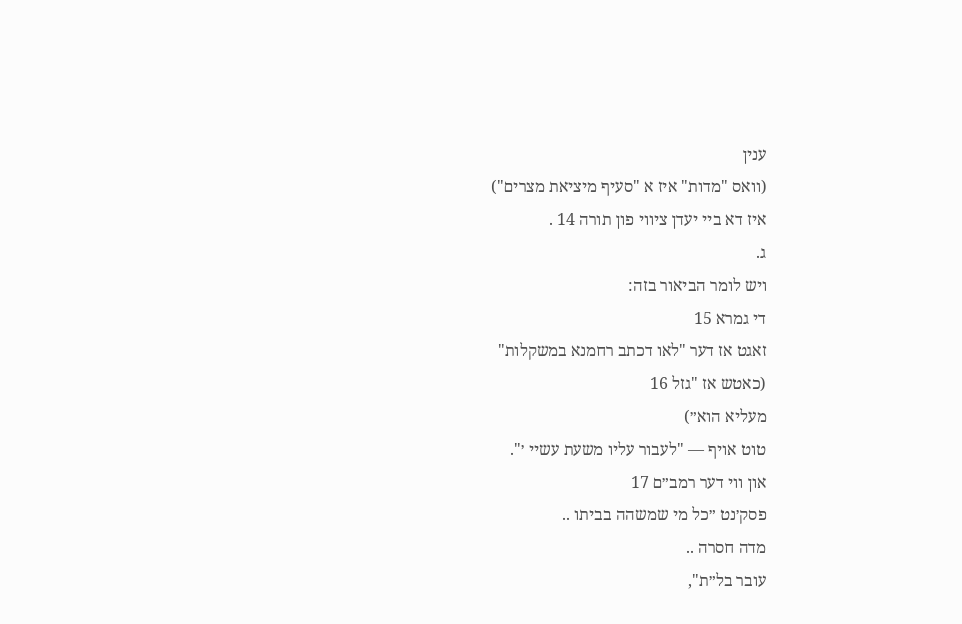ענין
(וואס "מדות" איז א "סעיף מיציאת מצרים")
איז דא ביי יעדן ציווי פון תורה 14 .
ג.
ויש לומר הביאור בזה:
די גמרא 15
זאגט אז דער "לאו דכתב רחמנא במשקלות"
(כאטש אז "גזל 16
מעליא הוא״)
טוט אויף — "לעבור עליו משעת עשיי ׳".
און ווי דער רמב״ם 17
פסק׳נט ״כל מי שמשהה בביתו ..
מדה חסרה ..
עובר בל״ת",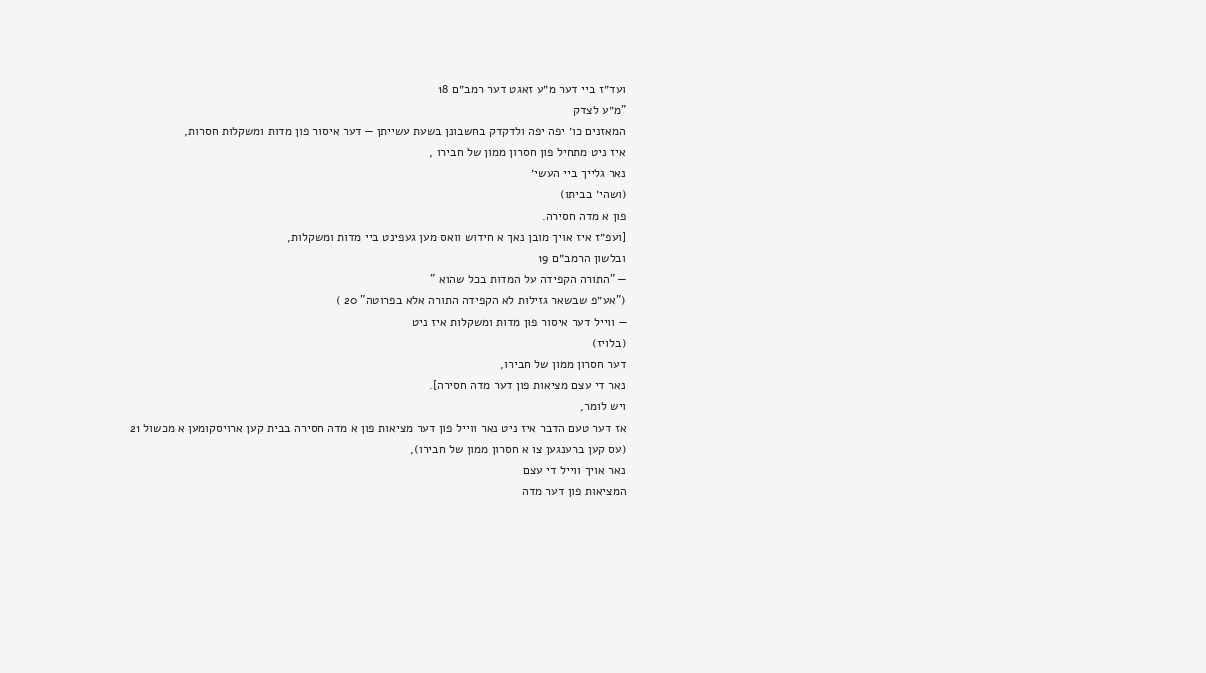ועד״ז ביי דער מ״ע זאגט דער רמב״ם 18
"מ״ע לצדק
המאזנים כו׳ יפה יפה ולדקדק בחשבונן בשעת עשייתן — דער איסור פון מדות ומשקלות חסרות,
איז ניט מתחיל פון חסרון ממון של חבירו ,
נאר גלייך ביי העשי׳
(ושהי׳ בביתו)
פון א מדה חסירה.
[ועפ״ז איז אויך מובן נאך א חידוש וואס מען געפינט ביי מדות ומשקלות,
ובלשון הרמב״ם 19
— "התורה הקפידה על המדות בכל שהוא "
("אע״פ שבשאר גזילות לא הקפידה התורה אלא בפרוטה" 20 )
— ווייל דער איסור פון מדות ומשקלות איז ניט
(בלויז)
דער חסרון ממון של חבירו,
נאר די עצם מציאות פון דער מדה חסירה].
ויש לומר,
אז דער טעם הדבר איז ניט נאר ווייל פון דער מציאות פון א מדה חסירה בבית קען ארויסקומען א מכשול 21
(עס קען ברענגען צו א חסרון ממון של חבירו),
נאר אויך ווייל די עצם
המציאות פון דער מדה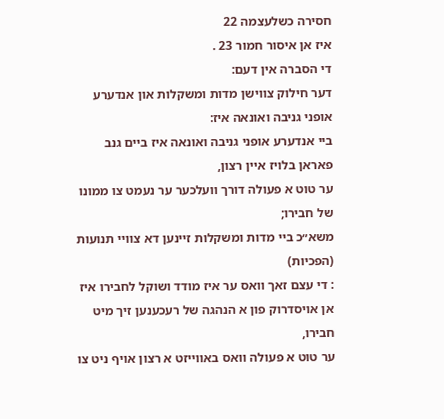חסירה כשלעצמה 22
איז אן איסור חמור 23 .
די הסברה אין דעם:
דער חילוק צווישן מדות ומשקלות און אנדערע אופני גניבה ואונאה איז:
ביי אנדערע אופני גניבה ואונאה איז ביים גנב פאראן בלויז איין רצון,
ער טוט א פעולה דורך וועלכער ער נעמט צו ממונו של חבירו;
משא״כ ביי מדות ומשקלות זיינען דא צוויי תנועות
(הפכיות)
: די עצם זאך וואס ער איז מודד ושוקל לחבירו איז אן אויסדרוק פון א הנהגה של רעכענען זיך מיט חבירו,
ער טוט א פעולה וואס באווייזט א רצון אויף ניט צו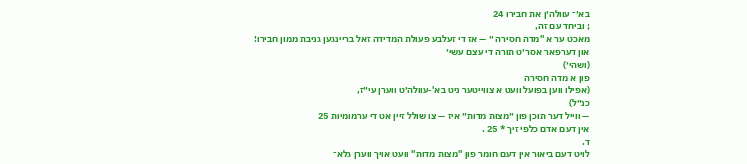בא׳־ עוולה׳ן את חבירו 24
; וביחד עם זה,
מאכט ער א "מדה חסירה ״ — אז די זעלבע פעולת המדידה זאל בריינגען גניבת ממון חבירו!
און דערפאר אסר׳ט תורה די עצם עשי׳
(ושהי׳)
פון א מדה חסירה
(אפילו ווען בפועל וועט א צווייטער ניט בא'-עוולה׳ט ווערן עי״ז,
כנ״ל)
— ווייל דער תוכן פון ״מצות מדות״ איז — צו שולל זיין אט די ערמומיות 25
אין דעם אדם כלפי זיך * 25 .
ד.
לויט דעם ביאור אין דעם חומר פון "מצות מדות" וועט אויך ווערן גלא־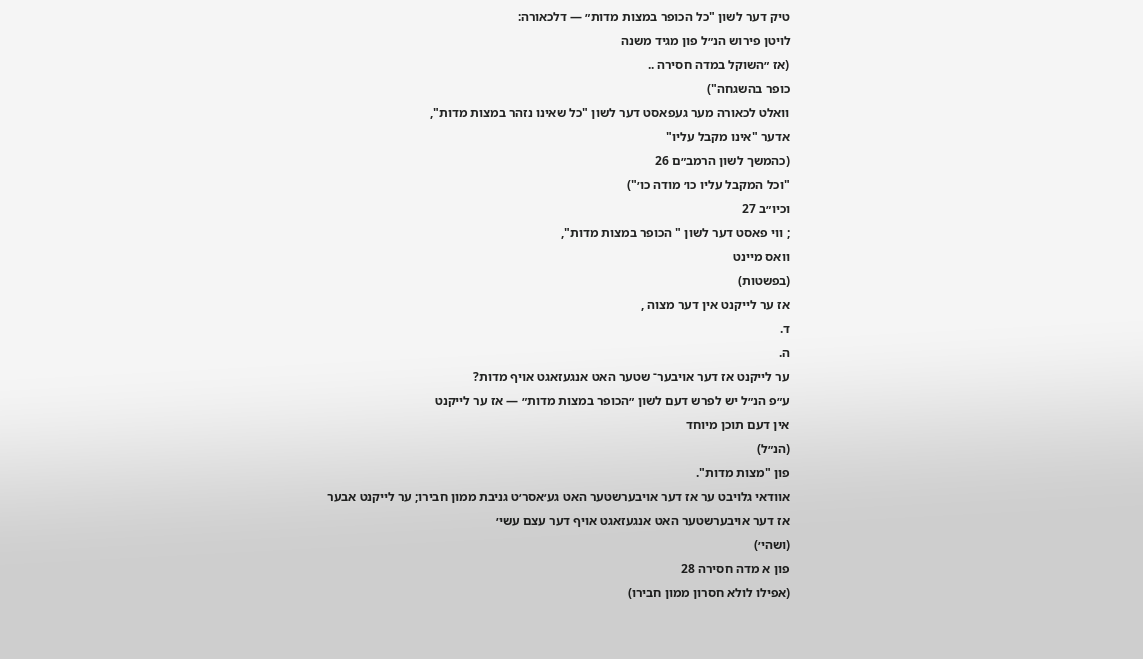טיק דער לשון "כל הכופר במצות מדות״ — דלכאורה:
לויטן פירוש הנ״ל פון מגיד משנה
(אז ״השוקל במדה חסירה ..
כופר בהשגחה")
וואלט לכאורה מער געפאסט דער לשון "כל שאינו נזהר במצות מדות",
אדער "אינו מקבל עליו"
(כהמשך לשון הרמב״ם 26
"וכל המקבל עליו כו׳ מודה כו׳")
וכיו״ב 27
; ווי פאסט דער לשון " הכופר במצות מדות",
וואס מיינט
(בפשטות)
אז ער לייקנט אין דער מצוה ,
ד.
ה.
ער לייקנט אז דער אויבער־ שטער האט אנגעזאגט אויף מדות?
ע״פ הנ״ל יש לפרש דעם לשון ״הכופר במצות מדות״ — אז ער לייקנט
אין דעם תוכן מיוחד
(הנ״ל)
פון "מצות מדות".
אוודאי גלויבט ער אז דער אויבערשטער האט גע׳אסר׳ט גניבת ממון חבירו; ער לייקנט אבער אז דער אויבערשטער האט אנגעזאגט אויף דער עצם עשי׳
(ושהי׳)
פון א מדה חסירה 28
(אפילו לולא חסרון ממון חבירו)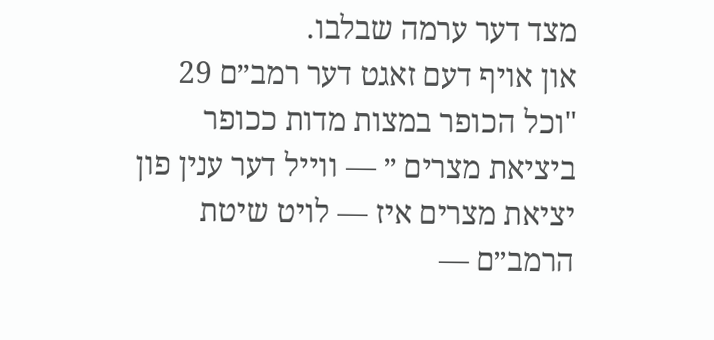מצד דער ערמה שבלבו.
און אויף דעם זאגט דער רמב״ם 29
"וכל הכופר במצות מדות ככופר ביציאת מצרים ״ — ווייל דער ענין פון יציאת מצרים איז — לויט שיטת הרמב״ם —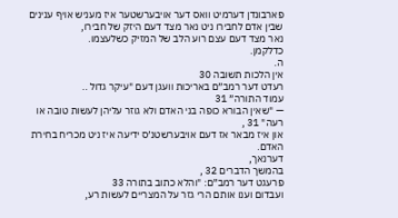פארבונדן דערמיט וואס דער אויבערשטער איז מעניש אויף ענינים שבין אדם לחבירו ניט נאר מצד דעם היזק של חבירו,
נאר מצד דעם עצם רוע הלב של המזיק כשלעצמו.
כדלקמן.
ה.
אין הלכות תשובה 30
רעדט דער רמב״ם באריכות וועגן דעם "עיקר גדול ..
עמוד התורה״ 31
— "שאין הבורא כופה בני האדם ולא גוזר עליהן לעשות טובה או רעה" 31 ,
און איז מבאר אז דעם אויבערשטנ׳ס ידיעה איז ניט מכריח בחירת האדם.
דערנאך,
בהמשך הדברים 32 ,
פרעגט דער רמב״ם: "והלא כתוב בתורה 33
ועבדום וענו אותם הרי גזר על המצריים לעשות רע,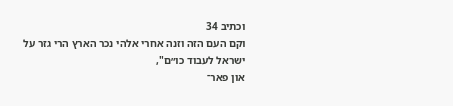וכתיב 34
וקם העם הזה וזנה אחרי אלהי נכר הארץ הרי גזר על ישראל לעבוד כו״ם",
און פאר־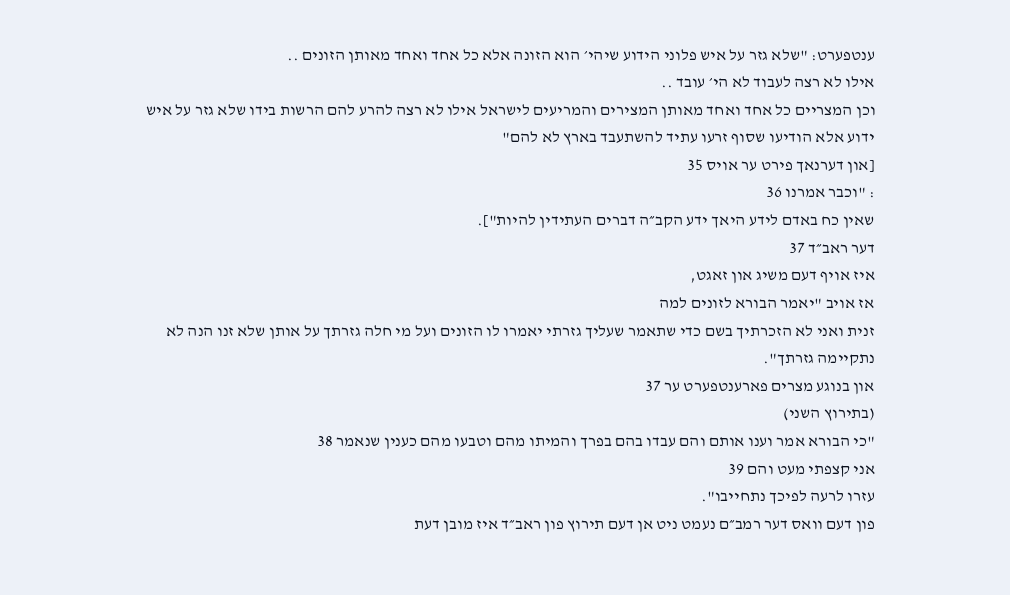ענטפערט: "שלא גזר על איש פלוני הידוע שיהי׳ הוא הזונה אלא כל אחד ואחד מאותן הזונים ..
אילו לא רצה לעבוד לא הי׳ עובד ..
וכן המצריים כל אחד ואחד מאותן המצירים והמריעים לישראל אילו לא רצה להרע להם הרשות בידו שלא גזר על איש ידוע אלא הודיעו שסוף זרעו עתיד להשתעבד בארץ לא להם"
[און דערנאך פירט ער אויס 35
: "וכבר אמרנו 36
שאין כח באדם לידע היאך ידע הקב״ה דברים העתידין להיות"].
דער ראב״ד 37
איז אויף דעם משיג און זאגט,
אז אויב "יאמר הבורא לזונים למה
זנית ואני לא הזכרתיך בשם כדי שתאמר שעליך גזרתי יאמרו לו הזונים ועל מי חלה גזרתך על אותן שלא זנו הנה לא נתקיימה גזרתך".
און בנוגע מצרים פארענטפערט ער 37
(בתירוץ השני)
"כי הבורא אמר וענו אותם והם עבדו בהם בפרך והמיתו מהם וטבעו מהם כענין שנאמר 38
אני קצפתי מעט והם 39
עזרו לרעה לפיכך נתחייבו".
פון דעם וואס דער רמב״ם נעמט ניט אן דעם תירוץ פון ראב״ד איז מובן דעת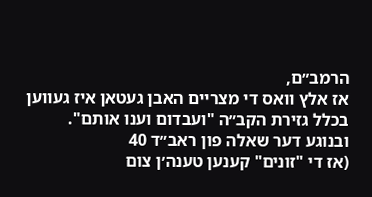הרמב״ם,
אז אלץ וואס די מצריים האבן געטאן איז געווען בכלל גזירת הקב״ה "ועבדום וענו אותם".
ובנוגע דער שאלה פון ראב״ד 40
(אז די "זונים" קענען טענה׳ן צום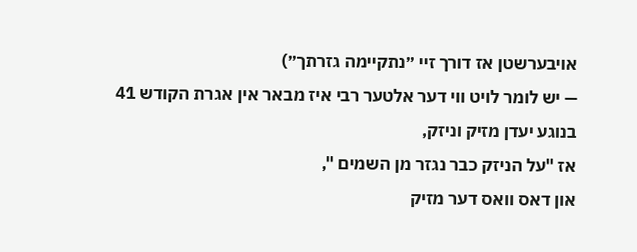אויבערשטן אז דורך זיי ״נתקיימה גזרתך״)
— יש לומר לויט ווי דער אלטער רבי איז מבאר אין אגרת הקודש 41
בנוגע יעדן מזיק וניזק,
אז "על הניזק כבר נגזר מן השמים ",
און דאס וואס דער מזיק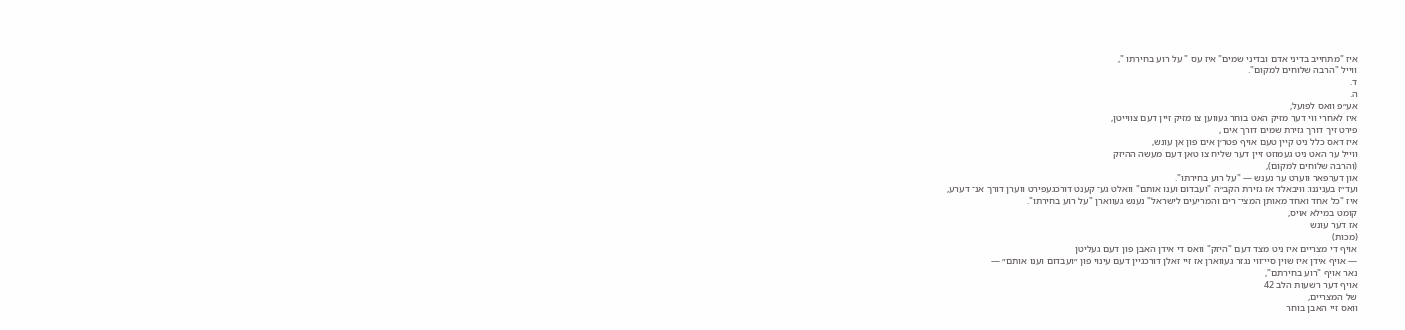איז "מתחייב בדיני אדם ובדיני שמים" איז עס " על רוע בחירתו ",
ווייל "הרבה שלוחים למקום".
ד.
ה.
אע״פ וואס לפועל,
איז לאחרי ווי דער מזיק האט בוחר געווען צו מזיק זיין דעם צווייטן,
פירט זיך דורך גזירת שמים דורך אים ,
איז דאס כלל ניט קיין טעם אויף פטר׳ן אים פון אן עונש,
ווייל ער האט ניט געמוזט זיין דער שליח צו טאן דעם מעשה ההיזק
(והרבה שלוחים למקום),
און דערפאר ווערט ער נענש — "על רוע בחירתו".
ועד״ז בעניננו: וויבאלד אז גזירת הקב״ה "ועבדום וענו אותם" וואלט גע־ קענט דורכגעפירט ווערן דורך אנ־ דערע,
איז "כל אחד ואחד מאותן המצי־ רים והמריעים לישראל" נענש געווארן "על רוע בחירתו".
קומט במילא אויס,
אז דער עונש
(מכות)
אויף די מצריים איז ניט מצד דעם "היזק" וואס די אידן האבן פון דעם געליטן
— אויף אידן איז שוין סיי־ווי נגזר געווארן אז זיי זאלן דורכגיין דעם עינוי פון ״ועבדום וענו אותם״ —
נאר אויף "רוע בחירתם",
אויף דער רשעות הלב 42
של המצריים,
וואס זיי האבן בוחר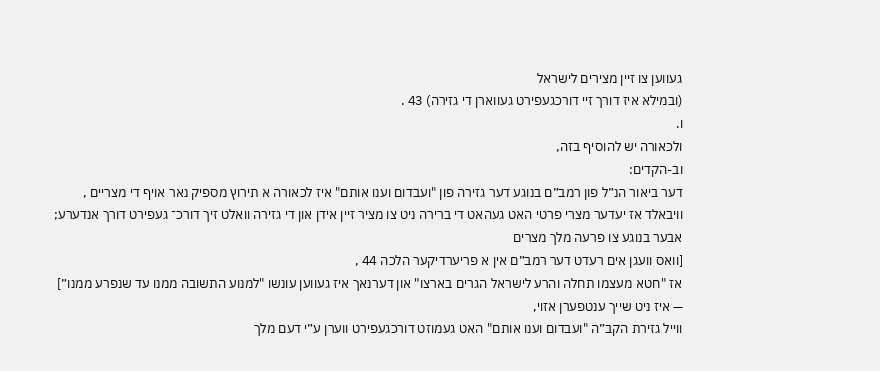געווען צו זיין מצירים לישראל
(ובמילא איז דורך זיי דורכגעפירט געווארן די גזירה) 43 .
ו.
ולכאורה יש להוסיף בזה,
וב-הקדים:
דער ביאור הנ״ל פון רמב״ם בנוגע דער גזירה פון "ועבדום וענו אותם" איז לכאורה א תירוץ מספיק נאר אויף די מצריים ,
וויבאלד אז יעדער מצרי פרטי האט געהאט די ברירה ניט צו מציר זיין אידן און די גזירה וואלט זיך דורכ־ געפירט דורך אנדערע;
אבער בנוגע צו פרעה מלך מצרים
[וואס וועגן אים רעדט דער רמב״ם אין א פריערדיקער הלכה 44 ,
אז "חטא מעצמו תחלה והרע לישראל הגרים בארצו" און דערנאך איז געווען עונשו "למנוע התשובה ממנו עד שנפרע ממנו״]
— איז ניט שייך ענטפערן אזוי,
ווייל גזירת הקב״ה "ועבדום וענו אותם" האט געמוזט דורכגעפירט ווערן ע״י דעם מלך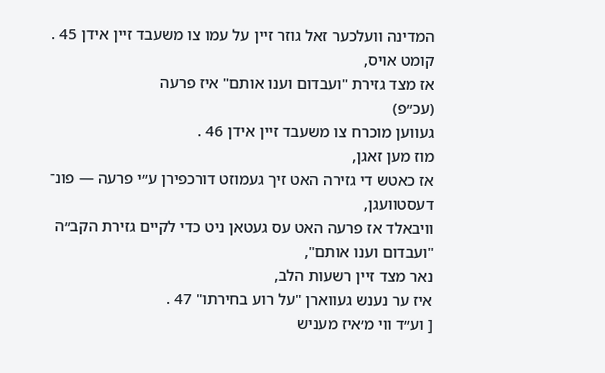המדינה וועלכער זאל גוזר זיין על עמו צו משעבד זיין אידן 45 .
קומט אויס,
אז מצד גזירת "ועבדום וענו אותם" איז פרעה
(עכ״פ)
געווען מוכרח צו משעבד זיין אידן 46 .
מוז מען זאגן,
אז כאטש די גזירה האט זיך געמוזט דורכפירן ע״י פרעה — פונ־ דעסטוועגן,
וויבאלד אז פרעה האט עס געטאן ניט כדי לקיים גזירת הקב״ה "ועבדום וענו אותם",
נאר מצד זיין רשעות הלב,
איז ער נענש געווארן "על רוע בחירתו" 47 .
[ וע״ד ווי מ׳איז מעניש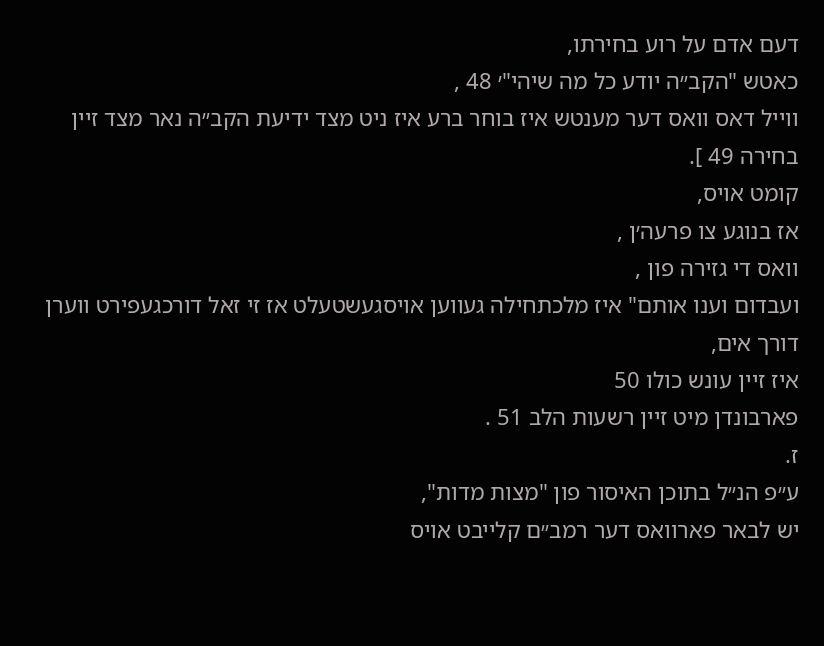דעם אדם על רוע בחירתו,
כאטש "הקב״ה יודע כל מה שיהי"׳ 48 ,
ווייל דאס וואס דער מענטש איז בוחר ברע איז ניט מצד ידיעת הקב״ה נאר מצד זיין בחירה 49 ].
קומט אויס,
אז בנוגע צו פרעה׳ן ,
וואס די גזירה פון ,
ועבדום וענו אותם" איז מלכתחילה געווען אויסגעשטעלט אז זי זאל דורכגעפירט ווערן דורך אים,
איז זיין עונש כולו 50
פארבונדן מיט זיין רשעות הלב 51 .
ז.
ע״פ הנ״ל בתוכן האיסור פון "מצות מדות",
יש לבאר פארוואס דער רמב״ם קלייבט אויס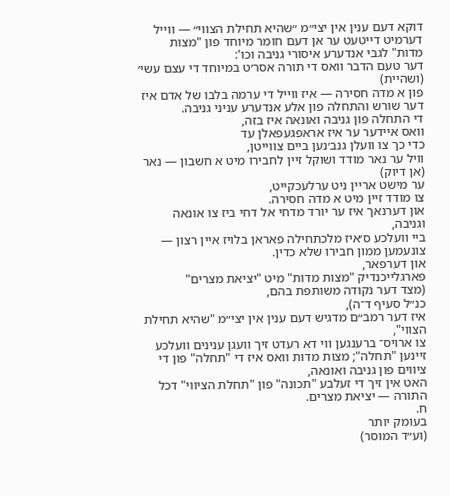דוקא דעם ענין אין יצי״מ ״שהיא תחילת הצווי״ — ווייל דערמיט דייטעט ער אן דעם חומר מיוחד פון "מצות מדות" לגבי אנדערע איסורי גניבה וכו':
דער טעם הדבר וואס די תורה אסר׳ט במיוחד די עצם עשי׳
(ושהיית)
פון א מדה חסירה — איז ווייל די ערמה בלבו של אדם איז דער שורש והתחלה פון אלע אנדערע עניני גניבה.
די התחלה פון גניבה ואונאה איז בזה,
וואס איידער ער איז אראפגעפאלן עד
כדי כך צו וועלן גנב׳נען ביים צווייטן,
וויל ער נאר מודד ושוקל זיין לחבירו מיט א חשבון — נאר
(אן דיוק)
ער מישט אריין ניט ערלעכקייט,
צו מודד זיין מיט א מדה חסירה.
און דערנאך איז ער יורד מדחי אל דחי ביז צו אונאה וגניבה,
ביי וועלכע ס׳איז מלכתחילה פאראן בלויז איין רצון — צונעמען ממון חבירו שלא כדין.
און דערפאר,
פארגלייכנדיק "מצות מדות" מיט "יציאת מצרים"
(מצד דער נקודה משותפת בהם,
כנ״ל סעיף ד־ה),
איז דער רמב״ם מדגיש דעם ענין אין יצי״מ "שהיא תחילת הצווי",
צו ארויס־ ברענגען ווי דא רעדט זיך וועגן ענינים וועלכע זיינען "תחלה"; מצות מדות וואס איז די "תחלה" פון די ציווים פון גניבה ואונאה,
האט אין זיך די זעלבע "תכונה" פון "תחלת הציווי" דכל התורה — יציאת מצרים.
ח.
בעומק יותר
(וע״ד המוסר)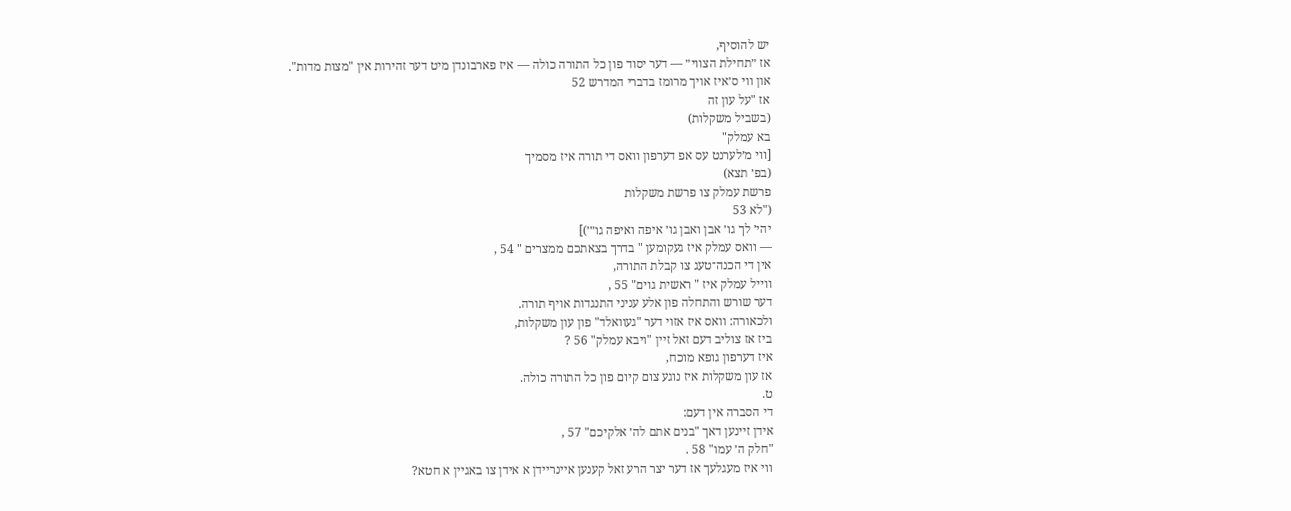יש להוסיף,
אז ״תחילת הצווי״ — דער יסוד פון כל התורה כולה — איז פארבונדן מיט דער זהירות אין "מצות מדות".
און ווי ס׳איז אויך מרומז בדברי המדרש 52
אז "על עון זה
(בשביל משקלות)
בא עמלק"
[ווי מ׳לערנט עס אפ דערפון וואס די תורה איז מסמיך
(בפ׳ תצא)
פרשת עמלק צו פרשת משקלות
("לא 53
יהי׳ לך גו׳ אבן ואבן גו׳ איפה ואיפה גו״׳)]
— וואס עמלק איז געקומען " בדרך בצאתכם ממצרים " 54 ,
אין די הכנה־טעג צו קבלת התורה,
ווייל עמלק איז " ראשית גוים" 55 ,
דער שורש והתחלה פון אלע עניני התנגדות אויף תורה.
ולכאורה: וואס איז אזוי דער "געוואלד" פון עון משקלות,
ביז אז צוליב דעם זאל זיין "ויבא עמלק" 56 ?
איז דערפון גופא מוכח,
אז עון משקלות איז נוגע צום קיום פון כל התורה כולה.
ט.
די הסברה אין דעם:
אידן זיינען דאך "בנים אתם לה׳ אלקיכם" 57 ,
"חלק ה׳ עמו" 58 .
ווי איז מעגלעך אז דער יצר הרע זאל קענען איינריידן א אידן צו באגיין א חטא?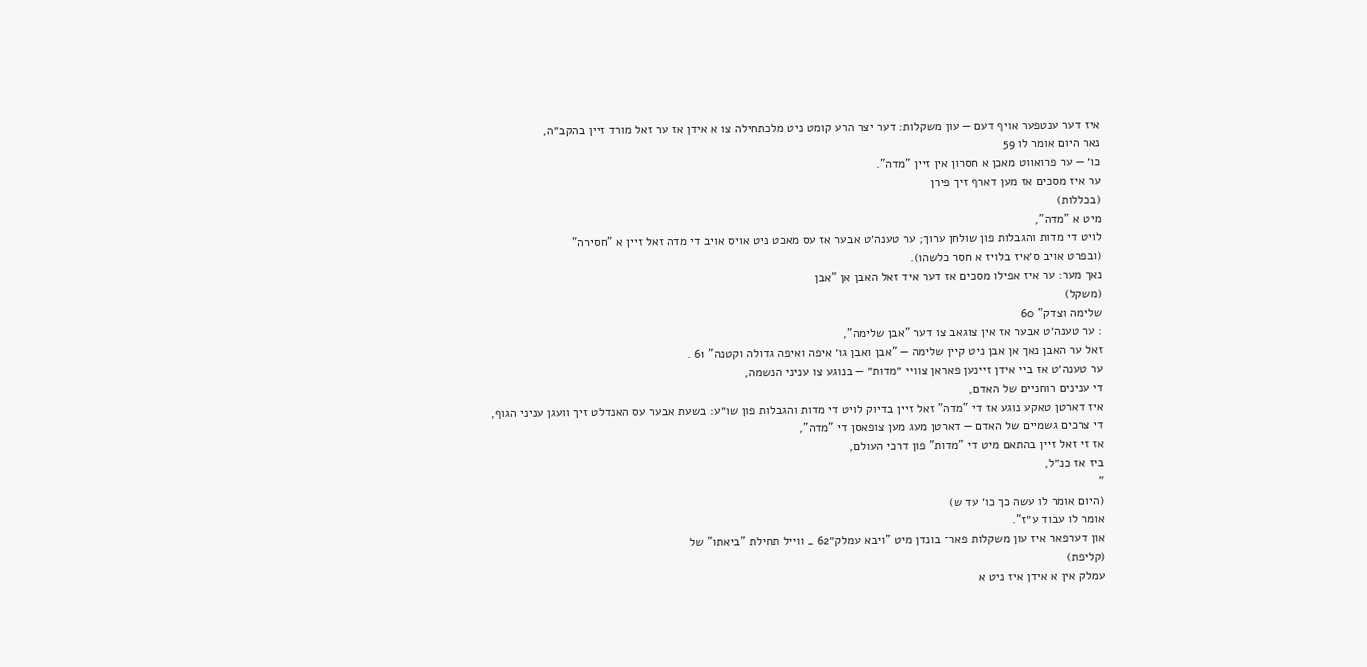איז דער ענטפער אויף דעם — עון משקלות: דער יצר הרע קומט ניט מלכתחילה צו א אידן אז ער זאל מורד זיין בהקב״ה,
נאר היום אומר לו 59
כו׳ — ער פרואווט מאכן א חסרון אין זיין "מדה".
ער איז מסכים אז מען דארף זיך פירן
(בכללות)
מיט א "מדה",
לויט די מדות והגבלות פון שולחן ערוך; ער טענה׳ט אבער אז עס מאכט ניט אויס אויב די מדה זאל זיין א "חסירה"
(ובפרט אויב ס׳איז בלויז א חסר כלשהו).
נאך מער: ער איז אפילו מסכים אז דער איד זאל האבן אן "אבן
(משקל)
שלימה וצדק" 60
: ער טענה׳ט אבער אז אין צוגאב צו דער "אבן שלימה",
זאל ער האבן נאך אן אבן ניט קיין שלימה — "אבן ואבן גו׳ איפה ואיפה גדולה וקטנה" 61 .
ער טענה׳ט אז ביי אידן זיינען פאראן צוויי ״מדות״ — בנוגע צו עניני הנשמה,
די ענינים רוחניים של האדם,
איז דארטן טאקע נוגע אז די "מדה" זאל זיין בדיוק לויט די מדות והגבלות פון שו״ע: בשעת אבער עס האנדלט זיך וועגן עניני הגוף,
די צרכים גשמיים של האדם — דארטן מעג מען צופאסן די "מדה",
אז זי זאל זיין בהתאם מיט די "מדות" פון דרכי העולם,
ביז אז כנ״ל,
"
(היום אומר לו עשה כך כו׳ עד ש)
אומר לו עבוד ע״ז".
און דערפאר איז עון משקלות פאר־ בונדן מיט "ויבא עמלק״62 _ ווייל תחילת "ביאתו" של
(קליפת)
עמלק אין א אידן איז ניט א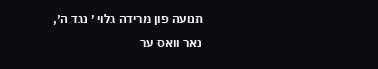תנועה פון מרידה גלוי ׳ נגד ה׳,
נאר וואס ער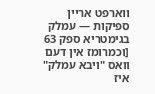ווארפט אריין ספיקות — עמלק בגימטריא ספק 63
[וכמרומז אין דעם וואס "ויבא עמלק" איז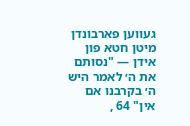געווען פארבונדן מיטן חטא פון אידן — "נסותם את ה׳ לאמר היש ה׳ בקרבנו אם אין" 64 ,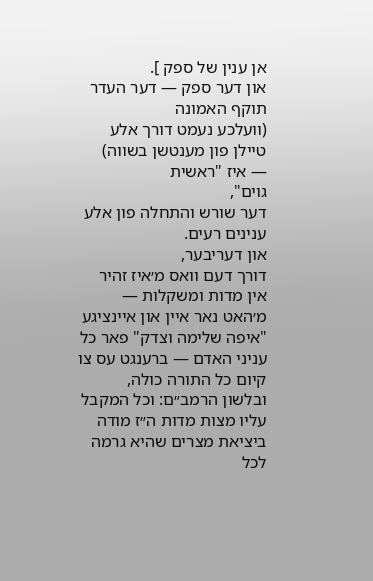אן ענין של ספק ].
און דער ספק — דער העדר תוקף האמונה
(וועלכע נעמט דורך אלע טיילן פון מענטשן בשווה)
— איז "ראשית
גוים",
דער שורש והתחלה פון אלע ענינים רעים.
און דעריבער,
דורך דעם וואס מ׳איז זהיר אין מדות ומשקלות — מ׳האט נאר איין און איינציגע "איפה שלימה וצדק" פאר כל עניני האדם — ברענגט עס צו
קיום כל התורה כולה,
ובלשון הרמב״ם: וכל המקבל עליו מצות מדות ה״ז מודה ביציאת מצרים שהיא גרמה לכל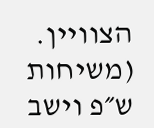הצוויין.
(משיחות ש״פ וישב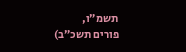תשמ״ו,
פורים תשכ״ב)